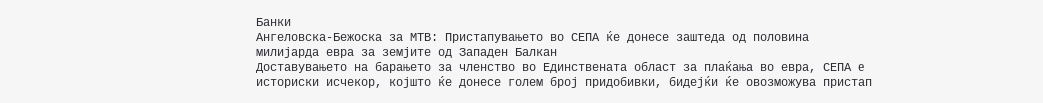Банки
Ангеловска-Бежоска за МТВ: Пристапувањето во СЕПА ќе донесе заштеда од половина милијарда евра за земјите од Западен Балкан
Доставувањето на барањето за членство во Единствената област за плаќања во евра, СЕПА e историски исчекор, којшто ќе донесе голем број придобивки, бидејќи ќе овозможува пристап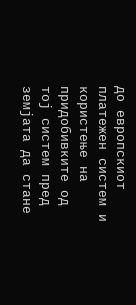до европскиот платежен систем и користење на придобивките од тој систем пред земјата да стане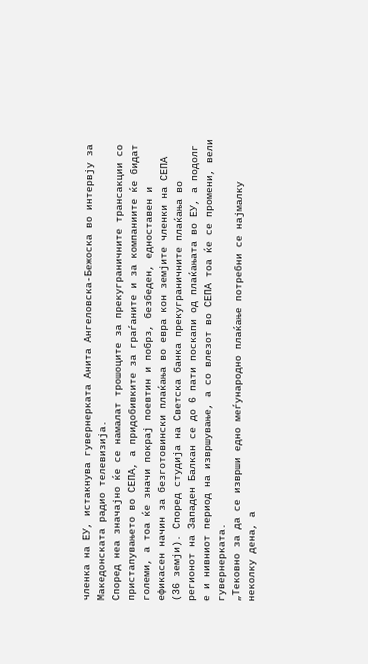членка на ЕУ, истакнува гувернерката Анита Ангеловска-Бежоска во интервју за Македонската радио телевизија.
Според неа значајно ќе се намалат трошоците за прекуграничните трансакции со пристапувањето во СЕПА, а придобивките за граѓаните и за компаниите ќе бидат големи, а тоа ќе значи покрај поевтин и побрз, безбеден, едноставен и ефикасен начин за безготовински плаќања во евра кон земјите членки на СЕПА (36 земји). Според студија на Светска банка прекуграничните плаќања во регионот на Западен Балкан се до 6 пати поскапи од плаќањата во ЕУ, а подолг е и нивниот период на извршување, а со влезот во СЕПА тоа ќе се промени, вели гувернерката.
„Тековно за да се изврши едно меѓународно плаќање потребни се најмалку неколку дена, а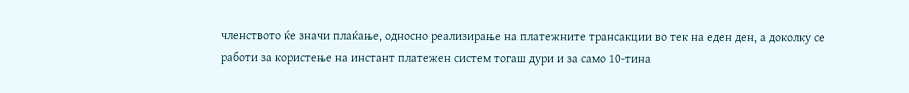членството ќе значи плаќање, односно реализирање на платежните трансакции во тек на еден ден, а доколку се работи за користење на инстант платежен систем тогаш дури и за само 10-тина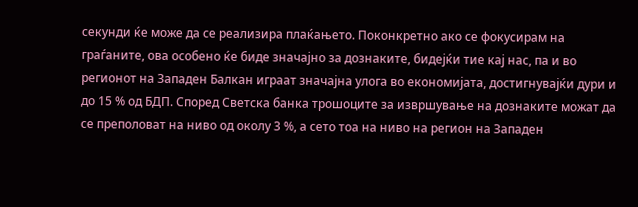секунди ќе може да се реализира плаќањето. Поконкретно ако се фокусирам на граѓаните, ова особено ќе биде значајно за дознаките, бидејќи тие кај нас, па и во регионот на Западен Балкан играат значајна улога во економијата, достигнувајќи дури и до 15 % од БДП. Според Светска банка трошоците за извршување на дознаките можат да се преполоват на ниво од околу 3 %, а сето тоа на ниво на регион на Западен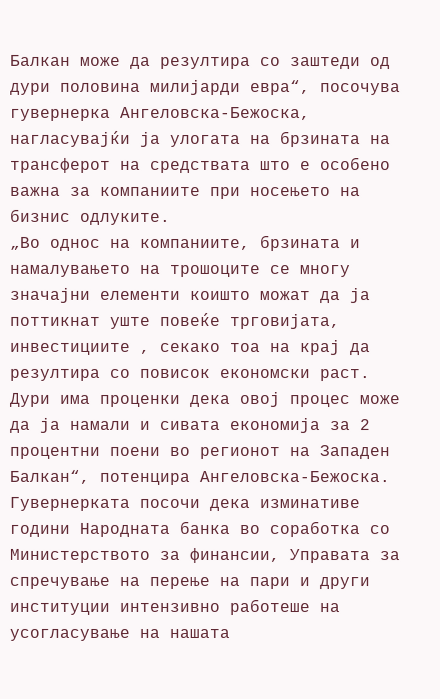Балкан може да резултира со заштеди од дури половина милијарди евра“, посочува гувернерка Ангеловска-Бежоска, нагласувајќи ја улогата на брзината на трансферот на средствата што е особено важна за компаниите при носењето на бизнис одлуките.
„Во однос на компаниите, брзината и намалувањето на трошоците се многу значајни елементи коишто можат да ја поттикнат уште повеќе трговијата, инвестициите , секако тоа на крај да резултира со повисок економски раст. Дури има проценки дека овој процес може да ја намали и сивата економија за 2 процентни поени во регионот на Западен Балкан“, потенцира Ангеловска-Бежоска.
Гувернерката посочи дека изминативе години Народната банка во соработка со Министерството за финансии, Управата за спречување на перење на пари и други институции интензивно работеше на усогласување на нашата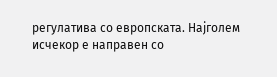регулатива со европската. Најголем исчекор е направен со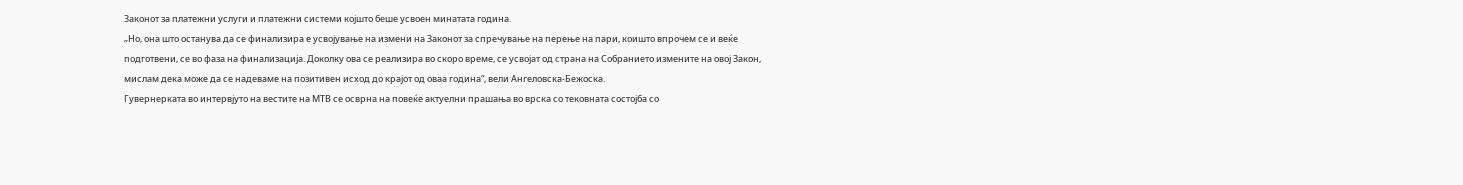Законот за платежни услуги и платежни системи којшто беше усвоен минатата година.
„Но, она што останува да се финализира е усвојување на измени на Законот за спречување на перење на пари, коишто впрочем се и веќе подготвени, се во фаза на финализација. Доколку ова се реализира во скоро време, се усвојат од страна на Собранието измените на овој Закон, мислам дека може да се надеваме на позитивен исход до крајот од оваа година“, вели Ангеловска-Бежоска.
Гувернерката во интервјуто на вестите на МТВ се осврна на повеќе актуелни прашања во врска со тековната состојба со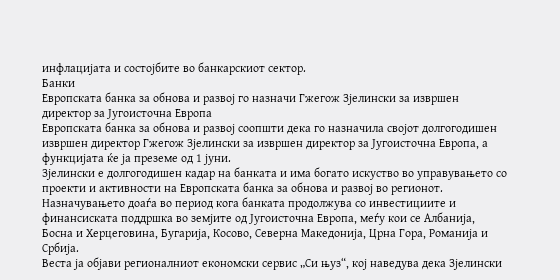инфлацијата и состојбите во банкарскиот сектор.
Банки
Европската банка за обнова и развој го назначи Гжегож Зјелински за извршен директор за Југоисточна Европа
Европската банка за обнова и развој соопшти дека го назначила својот долгогодишен извршен директор Гжегож Зјелински за извршен директор за Југоисточна Европа, а функцијата ќе ја преземе од 1 јуни.
Зјелински е долгогодишен кадар на банката и има богато искуство во управувањето со проекти и активности на Европската банка за обнова и развој во регионот.
Назначувањето доаѓа во период кога банката продолжува со инвестициите и финансиската поддршка во земјите од Југоисточна Европа, меѓу кои се Албанија, Босна и Херцеговина, Бугарија, Косово, Северна Македонија, Црна Гора, Романија и Србија.
Веста ја објави регионалниот економски сервис „Си њуз“, кој наведува дека Зјелински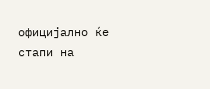официјално ќе стапи на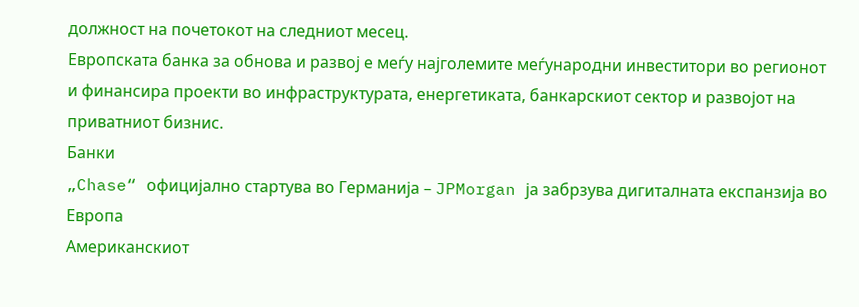должност на почетокот на следниот месец.
Европската банка за обнова и развој е меѓу најголемите меѓународни инвеститори во регионот и финансира проекти во инфраструктурата, енергетиката, банкарскиот сектор и развојот на приватниот бизнис.
Банки
„Chase“ официјално стартува во Германија – JPMorgan ја забрзува дигиталната експанзија во Европа
Американскиот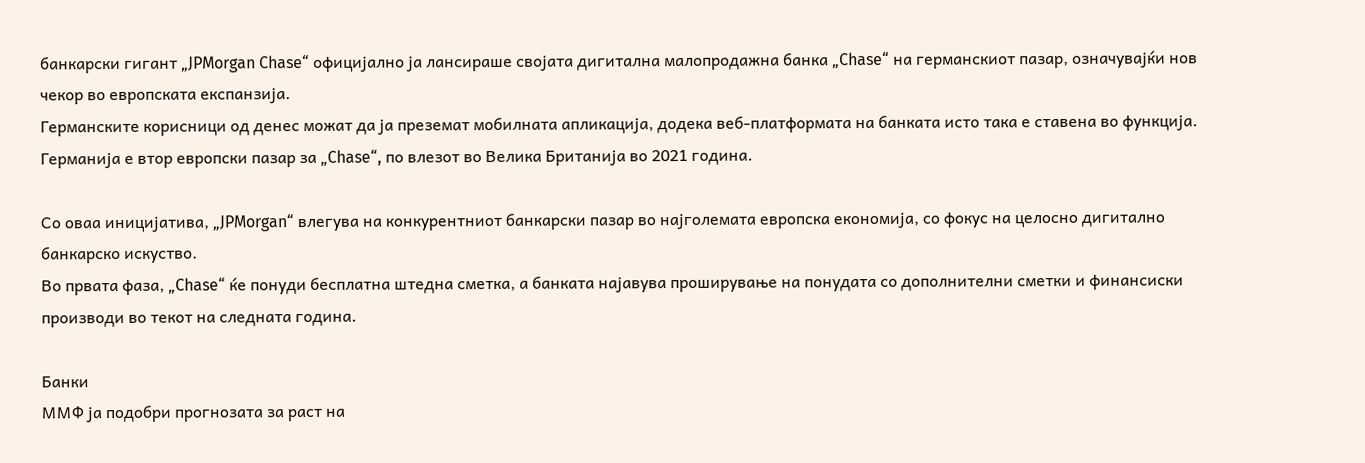банкарски гигант „JPMorgan Chase“ официјално ја лансираше својата дигитална малопродажна банка „Chase“ на германскиот пазар, означувајќи нов чекор во европската експанзија.
Германските корисници од денес можат да ја преземат мобилната апликација, додека веб-платформата на банката исто така е ставена во функција. Германија е втор европски пазар за „Chase“, по влезот во Велика Британија во 2021 година.

Со оваа иницијатива, „JPMorgan“ влегува на конкурентниот банкарски пазар во најголемата европска економија, со фокус на целосно дигитално банкарско искуство.
Во првата фаза, „Chase“ ќе понуди бесплатна штедна сметка, а банката најавува проширување на понудата со дополнителни сметки и финансиски производи во текот на следната година.

Банки
ММФ ја подобри прогнозата за раст на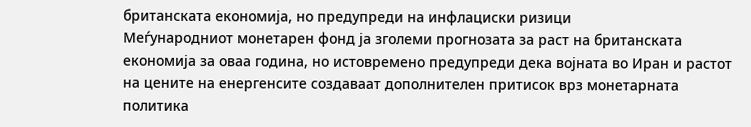британската економија, но предупреди на инфлациски ризици
Меѓународниот монетарен фонд ја зголеми прогнозата за раст на британската економија за оваа година, но истовремено предупреди дека војната во Иран и растот на цените на енергенсите создаваат дополнителен притисок врз монетарната политика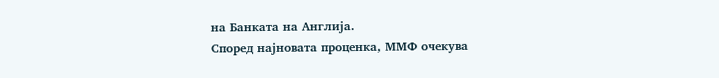на Банката на Англија.
Според најновата проценка, ММФ очекува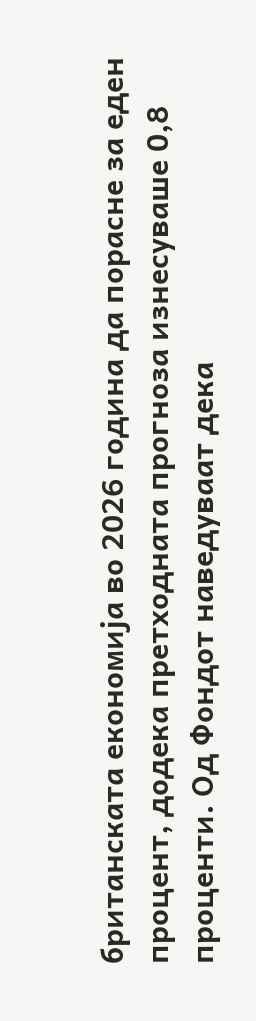британската економија во 2026 година да порасне за еден процент, додека претходната прогноза изнесуваше 0,8 проценти. Од Фондот наведуваат дека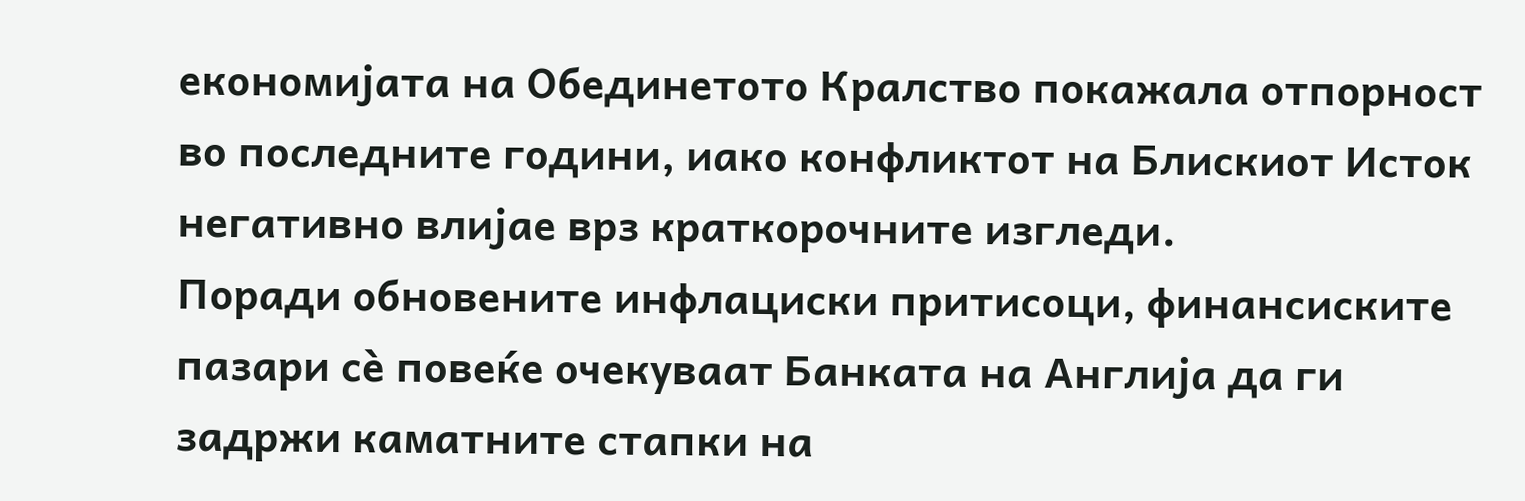економијата на Обединетото Кралство покажала отпорност во последните години, иако конфликтот на Блискиот Исток негативно влијае врз краткорочните изгледи.
Поради обновените инфлациски притисоци, финансиските пазари сѐ повеќе очекуваат Банката на Англија да ги задржи каматните стапки на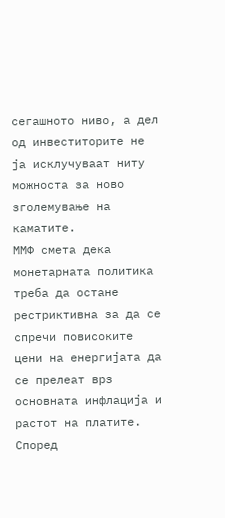сегашното ниво, а дел од инвеститорите не ја исклучуваат ниту можноста за ново зголемување на каматите.
ММФ смета дека монетарната политика треба да остане рестриктивна за да се спречи повисоките цени на енергијата да се прелеат врз основната инфлација и растот на платите.
Според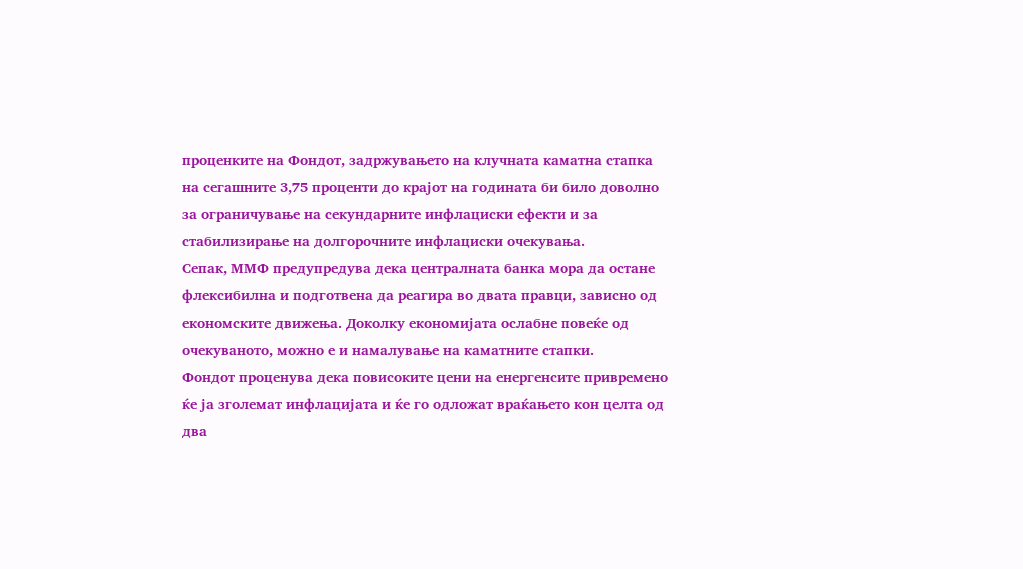проценките на Фондот, задржувањето на клучната каматна стапка на сегашните 3,75 проценти до крајот на годината би било доволно за ограничување на секундарните инфлациски ефекти и за стабилизирање на долгорочните инфлациски очекувања.
Сепак, ММФ предупредува дека централната банка мора да остане флексибилна и подготвена да реагира во двата правци, зависно од економските движења. Доколку економијата ослабне повеќе од очекуваното, можно е и намалување на каматните стапки.
Фондот проценува дека повисоките цени на енергенсите привремено ќе ја зголемат инфлацијата и ќе го одложат враќањето кон целта од два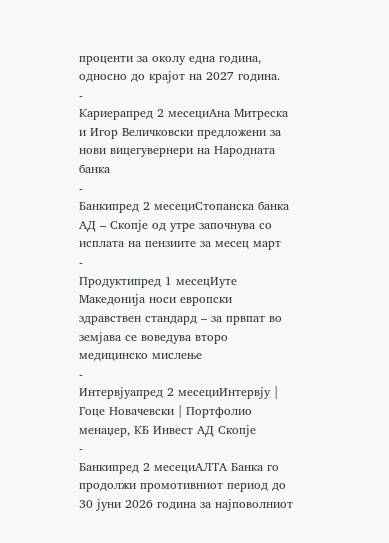проценти за околу една година, односно до крајот на 2027 година.
-
Кариерапред 2 месециАна Митреска и Игор Величковски предложени за нови вицегувернери на Народната банка
-
Банкипред 2 месециСтопанска банка АД – Скопје од утре започнува со исплата на пензиите за месец март
-
Продуктипред 1 месецИуте Македонија носи европски здравствен стандард – за првпат во земјава се воведува второ медицинско мислење
-
Интервјуапред 2 месециИнтервју | Гоце Новачевски | Портфолио менаџер, КБ Инвест АД Скопје
-
Банкипред 2 месециАЛТА Банка го продолжи промотивниот период до 30 јуни 2026 година за најповолниот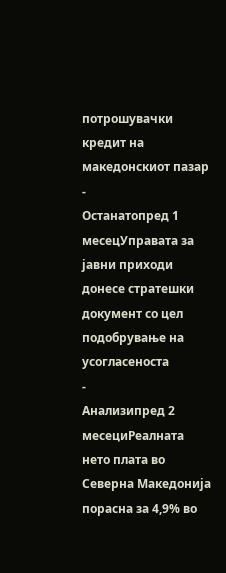потрошувачки кредит на македонскиот пазар
-
Останатопред 1 месецУправата за јавни приходи донесе стратешки документ со цел подобрување на усогласеноста
-
Анализипред 2 месециРеалната нето плата во Северна Македонија порасна за 4,9% во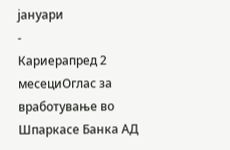јануари
-
Кариерапред 2 месециОглас за вработување во Шпаркасе Банка АД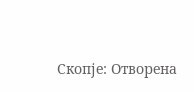Скопје: Отворена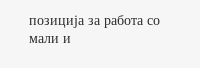позиција за работа со мали и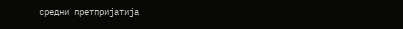средни претпријатија